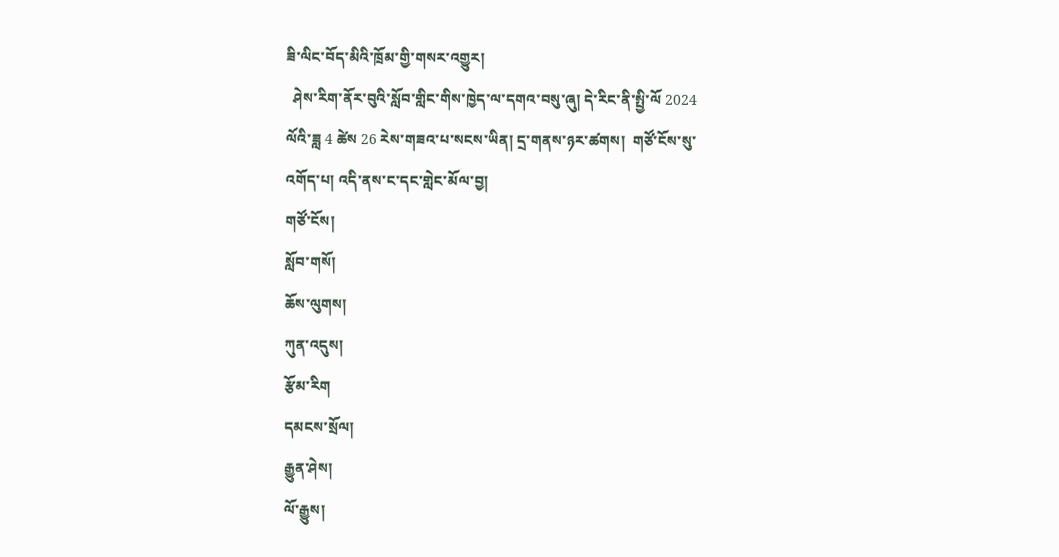ཟི་ལིང་བོད་མིའི་ཁྲོམ་གྱི་གསར་འགྱུར།
  ཤེས་རིག་ནོར་བུའི་སློབ་གླིང་གིས་ཁྱེད་ལ་དགའ་བསུ་ཞུ། དེ་རིང་ནི་སྤྱི་ལོ 2024 ལོའི་ཟླ 4 ཚེས 26 རེས་གཟའ་པ་སངས་ཡིན། དྲ་གནས་ཉར་ཚགས།  གཙོ་ངོས་སུ་འགོད་པ། འདི་ནས་ང་དང་གླེང་མོལ་བྱ།
གཙོ་ངོས།
སློབ་གསོ།
ཆོས་ལུགས།
ཀུན་འདུས།
རྩོམ་རིག
དམངས་སྲོལ།
རྒྱུན་ཤེས།
ལོ་རྒྱུས།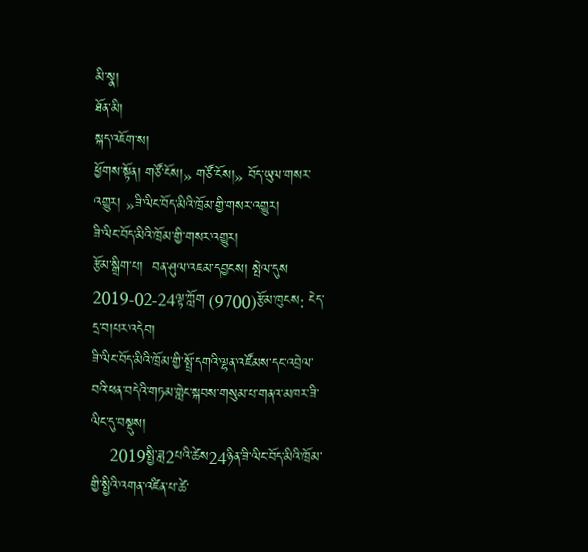མི་སྣ།
ཐོན་མི།
སྐད་འཇོག་ས།
ཕྱོགས་སྟོན། གཙོ་ངོས།» གཙོ་ངོས།» བོད་ཡུལ་གསར་འགྱུར། »ཟི་ལིང་བོད་མིའི་ཁྲོམ་གྱི་གསར་འགྱུར།
ཟི་ལིང་བོད་མིའི་ཁྲོམ་གྱི་གསར་འགྱུར།
རྩོམ་སྒྲིག་པ།  བན་ཤུལ་འཇམ་དབྱངས། སྤེལ་དུས 2019-02-24ལྟ་ཀློག (9700)རྩོམ་ཁུངས: ངེད་དྲ་བ།པར་འདེབ།
ཟི་ལིང་བོད་མིའི་ཁྲོམ་གྱི་སྤྲོ་དགའི་ལྷན་འཛོམས་དང་འབྲེལ་བའི་ཕན་བདེའི་གཏམ་གླེང་སྐབས་གསུམ་པ་གནའ་མཁར་ཟི་ལིང་དུ་བསྡུས།
    2019སྤྱི་ཟླ2པའི་ཚེས24ཉིན་ཟི་ལིང་བོད་མིའི་ཁྲོམ་གྱི་སྤྱིའི་འགན་འཛིན་པ་ཚེ་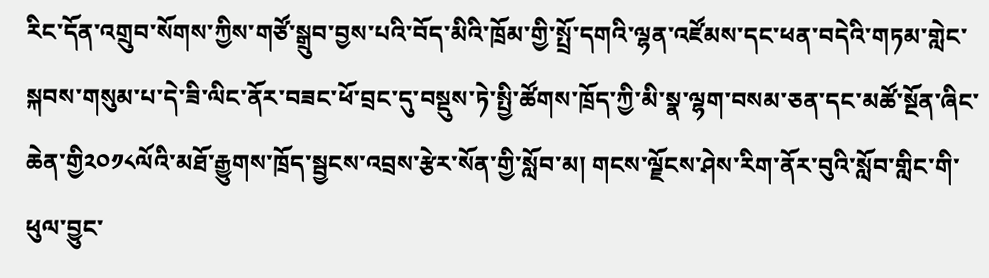རིང་དོན་འགྲུབ་སོགས་ཀྱིས་གཙོ་སྒྲུབ་བྱས་པའི་བོད་མིའི་ཁྲོམ་གྱི་སྤྲོ་དགའི་ལྷན་འཛོམས་དང་ཕན་བདེའི་གཏམ་གླེང་སྐབས་གསུམ་པ་དེ་ཟི་ལིང་ནོར་བཟང་ཕོ་བྲང་དུ་བསྡུས་ཏེ་སྤྱི་ཚོགས་ཁྲོད་ཀྱི་མི་སྣ་ལྷག་བསམ་ཅན་དང་མཚོ་སྔོན་ཞིང་ཆེན་གྱི༢༠༡༨ལོའི་མཐོ་རྒྱུགས་ཁྲོད་སྦྱངས་འབྲས་རྩེར་སོན་གྱི་སློབ་མ། གངས་ལྗོངས་ཤེས་རིག་ནོར་བུའི་སློབ་གླིང་གི་ཕུལ་བྱུང་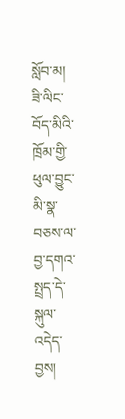སློབ་མ། ཟི་ལིང་བོད་མིའི་ཁྲོམ་གྱི་ཕུལ་བྱུང་མི་སྣ་བཅས་ལ་བྱ་དགའ་སྤྲད་དེ་སྐུལ་འདེད་བྱས།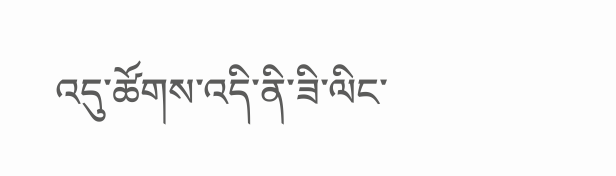འདུ་ཚོགས་འདི་ནི་ཟི་ལིང་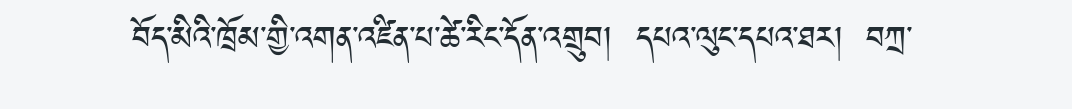བོད་མིའི་ཁྲོམ་གྱི་འགན་འཛིན་པ་ཚེ་རིང་དོན་འགྲུབ།  དཔའ་ལུང་དཔའ་ཐར།  བཀྲ་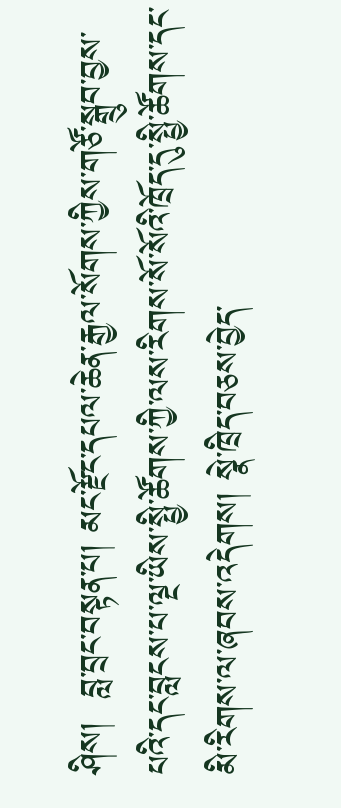ཤིས།  བླ་བྲང་བསྟན་པ། མང་རྫོང་དཔལ་ཆེན་རྒྱལ་སོགས་ཀྱིས་གཙོ་སྒྲུབ་བྱས་པའི་དང་བླངས་པ་ལྔ་ཡིས་སྤྱི་ཚོགས་ཀྱི་ལས་རིགས་སོ་སོའི་ཁྲོད་དུ་སྤྱི་ཚོགས་དང་མི་རིགས་ལ་ཞབས་འདེགས། སྣེ་ཁྲིད་བཅས་བྱེད་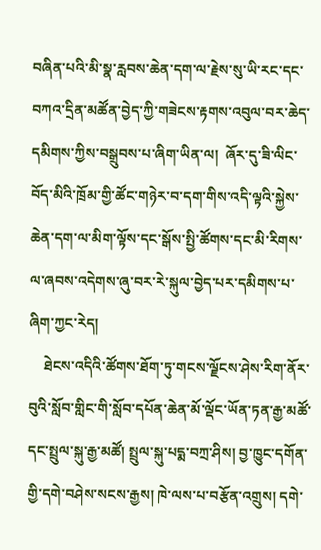བཞིན་པའི་མི་སྣ་རླབས་ཆེན་དག་ལ་རྗེས་སུ་ཡི་རང་དང་བཀའ་དྲིན་མཚོན་བྱེད་ཀྱི་གཟེངས་རྟགས་འབུལ་བར་ཆེད་དམིགས་ཀྱིས་བསྒྲུབས་པ་ཞིག་ཡིན་ལ།  ཞོར་དུ་ཟི་ལིང་བོད་མིའི་ཁྲོམ་གྱི་ཚོང་གཉེར་བ་དག་གིས་འདི་ལྟའི་སྐྱེས་ཆེན་དག་ལ་མིག་ལྟོས་དང་སྒོས་སྤྱི་ཚོགས་དང་མི་རིགས་ལ་ཞབས་འདེགས་ཞུ་བར་རེ་སྐུལ་བྱེད་པར་དམིགས་པ་ཞིག་ཀྱང་རེད།
    ཐེངས་འདིའི་ཚོགས་ཐོག་ཏུ་གངས་ལྗོངས་ཤེས་རིག་ནོར་བུའི་སློབ་གླིང་གི་སློབ་དཔོན་ཆེན་མོ་ལྡོང་ཡོན་ཏན་རྒྱ་མཚོ་དང་སྤྲུལ་སྐུ་རྒྱ་མཚོ། སྤྲུལ་སྐུ་པདྨ་བཀྲ་ཤིས། བྱ་ཁྱུང་དགོན་གྱི་དགེ་བཤེས་སངས་རྒྱས། ཁེ་ལས་པ་བརྩོན་འགྲུས། དགེ་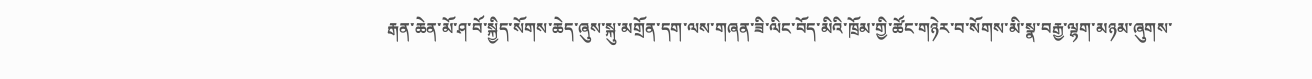རྒན་ཆེན་མོ་ཤ་བོ་སྐྱིད་སོགས་ཆེད་ཞུས་སྐུ་མགྲོན་དག་ལས་གཞན་ཟི་ལིང་བོད་མིའི་ཁྲོམ་གྱི་ཚོང་གཉེར་བ་སོགས་མི་སྣ་བརྒྱ་ལྷག་མཉམ་ཞུགས་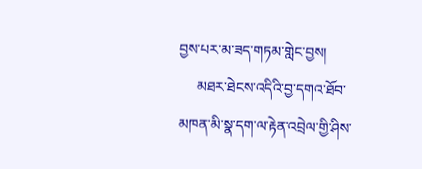བྱས་པར་མ་ཟད་གཏམ་གླེང་བྱས།
     མཐར་ཐེངས་འདིའི་བྱ་དགའ་ཐོབ་མཁན་མི་སྣ་དག་ལ་རྟེན་འབྲེལ་གྱི་ཤིས་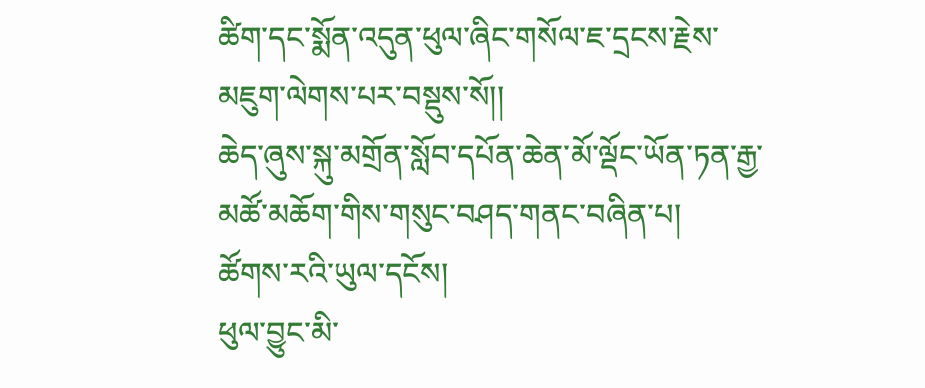ཚིག་དང་སྨོན་འདུན་ཕུལ་ཞིང་གསོལ་ཇ་དྲངས་རྗེས་མཇུག་ལེགས་པར་བསྡུས་སོ།།
ཆེད་ཞུས་སྐུ་མགྲོན་སློབ་དཔོན་ཆེན་མོ་ལྡོང་ཡོན་ཏན་རྒྱ་མཚོ་མཆོག་གིས་གསུང་བཤད་གནང་བཞིན་པ།
ཚོགས་རའི་ཡུལ་དངོས།
ཕུལ་བྱུང་མི་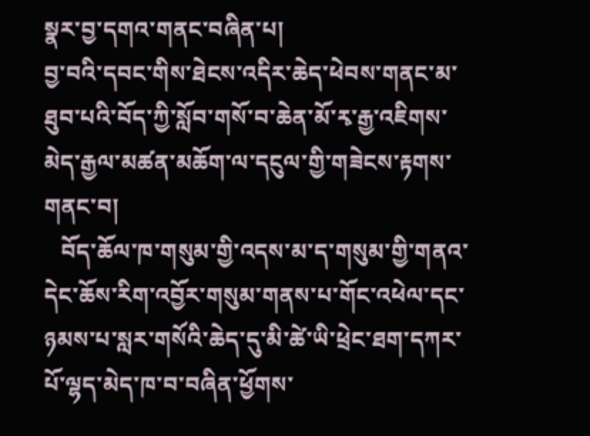སྣར་བྱ་དགའ་གནང་བཞིན་པ།
བྱ་བའི་དབང་གིས་ཐེངས་འདིར་ཆེད་ཕེབས་གནང་མ་ཐུབ་པའི་བོད་ཀྱི་སློབ་གསོ་བ་ཆེན་མོ་རྭ་རྒྱ་འཇིགས་མེད་རྒྱལ་མཚན་མཆོག་ལ་དངུལ་གྱི་གཟེངས་རྟགས་གནང་བ།
   བོད་ཆོལ་ཁ་གསུམ་གྱི་འདས་མ་ད་གསུམ་གྱི་གནའ་དེང་ཆོས་རིག་འབྱོར་གསུམ་གནས་པ་གོང་འཕེལ་དང་ཉམས་པ་སླར་གསོའི་ཆེད་དུ་མི་ཚེ་ཡི་ཕྲེང་ཐག་དཀར་པོ་ལྷད་མེད་ཁ་བ་བཞིན་ཕྱོགས་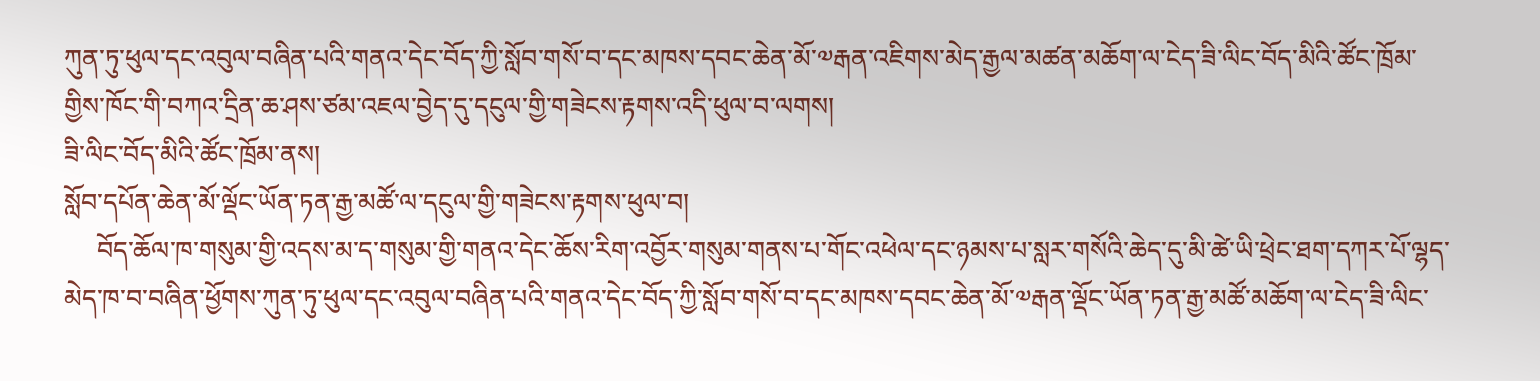ཀུན་ཏུ་ཕུལ་དང་འབུལ་བཞིན་པའི་གནའ་དེང་བོད་ཀྱི་སློབ་གསོ་བ་དང་མཁས་དབང་ཆེན་མོ་༧རྒན་འཇིགས་མེད་རྒྱལ་མཚན་མཆོག་ལ་ངེད་ཟི་ལིང་བོད་མིའི་ཚོང་ཁྲོམ་གྱིས་ཁོང་གི་བཀའ་དྲིན་ཆ་ཤས་ཙམ་འཇལ་བྱེད་དུ་དངུལ་གྱི་གཟེངས་རྟགས་འདི་ཕུལ་བ་ལགས།
ཟི་ལིང་བོད་མིའི་ཚོང་ཁྲོམ་ནས།
སློབ་དཔོན་ཆེན་མོ་ལྡོང་ཡོན་ཏན་རྒྱ་མཚོ་ལ་དངུལ་གྱི་གཟེངས་རྟགས་ཕུལ་བ།
     བོད་ཆོལ་ཁ་གསུམ་གྱི་འདས་མ་ད་གསུམ་གྱི་གནའ་དེང་ཆོས་རིག་འབྱོར་གསུམ་གནས་པ་གོང་འཕེལ་དང་ཉམས་པ་སླར་གསོའི་ཆེད་དུ་མི་ཚེ་ཡི་ཕྲེང་ཐག་དཀར་པོ་ལྷད་མེད་ཁ་བ་བཞིན་ཕྱོགས་ཀུན་ཏུ་ཕུལ་དང་འབུལ་བཞིན་པའི་གནའ་དེང་བོད་ཀྱི་སློབ་གསོ་བ་དང་མཁས་དབང་ཆེན་མོ་༧རྒན་ལྡོང་ཡོན་ཏན་རྒྱ་མཚོ་མཆོག་ལ་ངེད་ཟི་ལིང་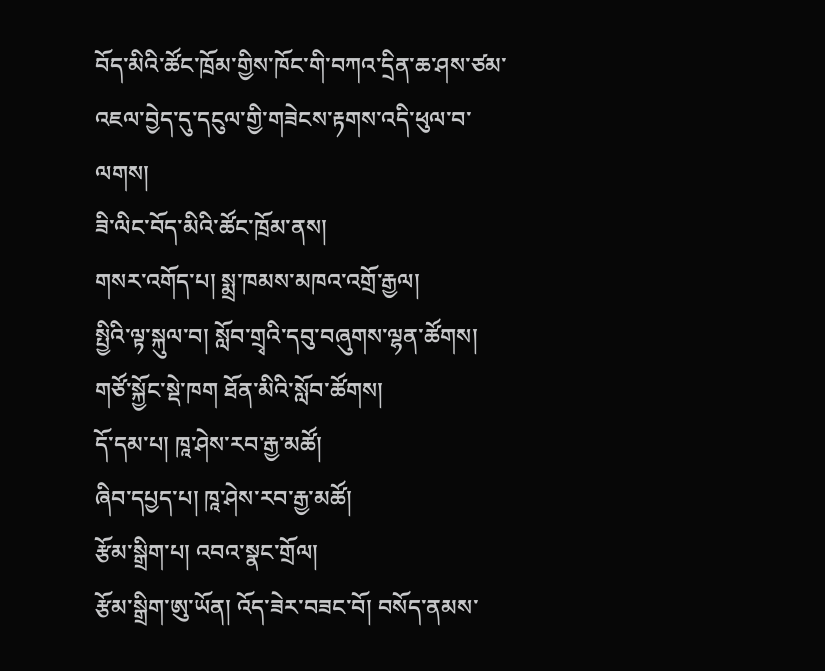བོད་མིའི་ཚོང་ཁྲོམ་གྱིས་ཁོང་གི་བཀའ་དྲིན་ཆ་ཤས་ཙམ་འཇལ་བྱེད་དུ་དངུལ་གྱི་གཟེངས་རྟགས་འདི་ཕུལ་བ་ལགས།
ཟི་ལིང་བོད་མིའི་ཚོང་ཁྲོམ་ནས།
གསར་འགོད་པ། སྨྲ་ཁམས་མཁའ་འགྲོ་རྒྱལ།
སྤྱིའི་ལྟ་སྐུལ་བ། སློབ་གྲྭའི་དབུ་བཞུགས་ལྷན་ཚོགས།
གཙོ་སྐྱོང་སྡེ་ཁག ཐོན་མིའི་སློབ་ཚོགས།
དོ་དམ་པ། ཁཱ་ཤེས་རབ་རྒྱ་མཚོ།
ཞིབ་དཔྱད་པ། ཁཱ་ཤེས་རབ་རྒྱ་མཚོ།
རྩོམ་སྒྲིག་པ། འབའ་སྣང་གྲོལ།
རྩོམ་སྒྲིག་ཨུ་ཡོན། འོད་ཟེར་བཟང་བོ། བསོད་ནམས་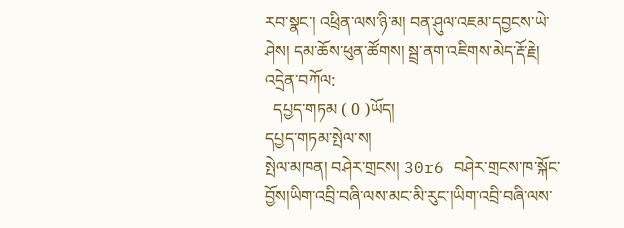རབ་སྣང་། འཕྲིན་ལས་ཉི་མ། བན་ཤུལ་འཇམ་དབྱངས་ཡེ་ཤེས། དམ་ཆོས་ཕུན་ཚོགས། སྦྲ་ནག་འཇིགས་མེད་རྡོ་རྗེ།
འདྲེན་བཀོལ:
  དཔྱད་གཏམ ( 0 )ཡོད།
དཔྱད་གཏམ་སྤེལ་ས།
སྤེལ་མཁན། བཤེར་གྲངས། 30r6 བཤེར་གྲངས་ཁ་སྐོང་བྱོས།ཡིག་འབྲི་བཞི་ལས་མང་མི་རུང་།ཡིག་འབྲི་བཞི་ལས་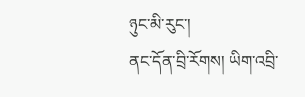ཉུང་མི་རུང་།
ནང་དོན་བྲི་རོགས། ཡིག་འབྲི་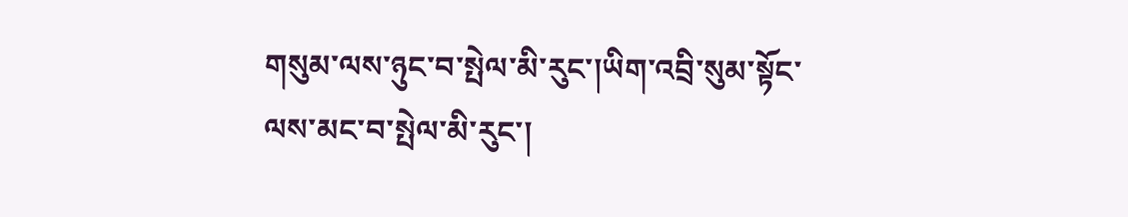གསུམ་ལས་ཉུང་བ་སྤེལ་མི་རུང་།ཡིག་འབྲི་སུམ་སྟོང་ལས་མང་བ་སྤེལ་མི་རུང་།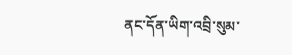ནང་དོན་ཡིག་འབྲི་སུམ་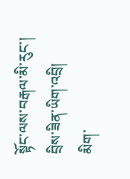སྟོང་ལས་བརྒལ་མི་རུང་། བྲིས་ཟིན་ཡིག་འབྲི།
མིག་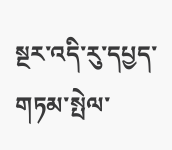སྔར་འདི་རུ་དཔྱད་གཏམ་སྤེལ་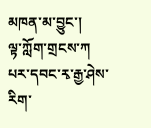མཁན་མ་བྱུང་།
ལྟ་ཀློག་གྲངས་ཀ
པར་དབང་རྭ་རྒྱ་ཤེས་རིག་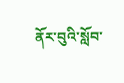ནོར་བུའི་སློབ་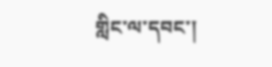གླིང་ལ་དབང་།